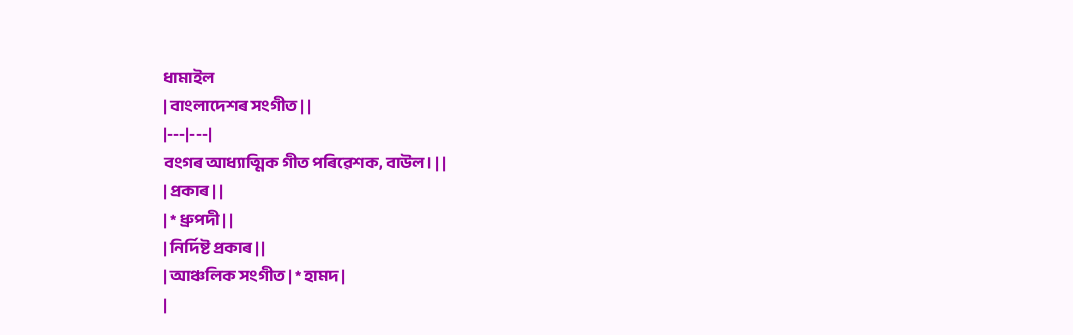ধামাইল
| বাংলাদেশৰ সংগীত | |
|---|---|
বংগৰ আধ্যাত্মিক গীত পৰিৱেশক, বাউল। | |
| প্ৰকাৰ | |
| * ধ্ৰুপদী | |
| নিৰ্দিষ্ট প্ৰকাৰ | |
| আঞ্চলিক সংগীত | * হামদ |
|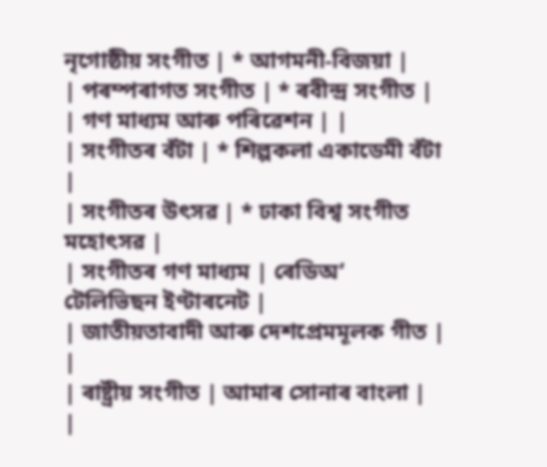নৃগোষ্ঠীয় সংগীত | * আগমনী-বিজয়া |
| পৰম্পৰাগত সংগীত | * ৰবীন্দ্ৰ সংগীত |
| গণ মাধ্যম আৰু পৰিৱেশন | |
| সংগীতৰ বঁটা | * শিল্পকলা একাডেমী বঁটা |
| সংগীতৰ উৎসৱ | * ঢাকা বিশ্ব সংগীত মহোৎসৱ |
| সংগীতৰ গণ মাধ্যম | ৰেডিঅʼ
টেলিভিছন ইণ্টাৰনেট |
| জাতীয়তাবাদী আৰু দেশপ্ৰেমমূলক গীত | |
| ৰাষ্ট্ৰীয় সংগীত | আমাৰ সোনাৰ বাংলা |
|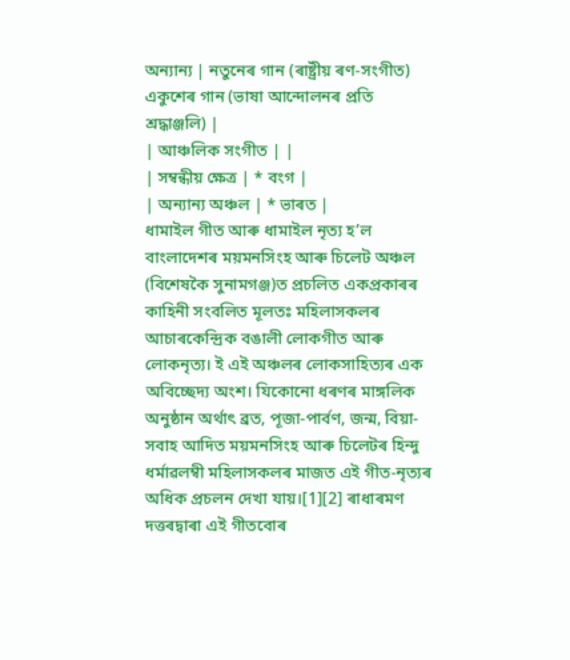অন্যান্য | নতুনেৰ গান (ৰাষ্ট্ৰীয় ৰণ-সংগীত) একুশেৰ গান (ভাষা আন্দোলনৰ প্ৰতি শ্ৰদ্ধাঞ্জলি) |
| আঞ্চলিক সংগীত | |
| সম্বন্ধীয় ক্ষেত্ৰ | * বংগ |
| অন্যান্য অঞ্চল | * ভাৰত |
ধামাইল গীত আৰু ধামাইল নৃত্য হʼল বাংলাদেশৰ ময়মনসিংহ আৰু চিলেট অঞ্চল (বিশেষকৈ সুনামগঞ্জ)ত প্ৰচলিত একপ্ৰকাৰৰ কাহিনী সংবলিত মূলতঃ মহিলাসকলৰ আচাৰকেন্দ্ৰিক বঙালী লোকগীত আৰু লোকনৃত্য। ই এই অঞ্চলৰ লোকসাহিত্যৰ এক অবিচ্ছেদ্য অংশ। যিকোনো ধৰণৰ মাঙ্গলিক অনুষ্ঠান অৰ্থাৎ ব্ৰত, পূজা-পাৰ্বণ, জন্ম, বিয়া-সবাহ আদিত ময়মনসিংহ আৰু চিলেটৰ হিন্দু ধৰ্মাৱলম্বী মহিলাসকলৰ মাজত এই গীত-নৃত্যৰ অধিক প্ৰচলন দেখা যায়।[1][2] ৰাধাৰমণ দত্তৰদ্বাৰা এই গীতবোৰ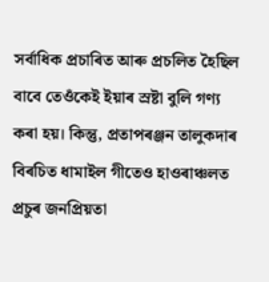সৰ্বাধিক প্ৰচাৰিত আৰু প্ৰচলিত হৈছিল বাবে তেওঁকেই ইয়াৰ স্ৰষ্টা বুলি গণ্য কৰা হয়। কিন্তু, প্ৰতাপৰঞ্জন তালুকদাৰ বিৰচিত ধামাইল গীতেও হাওৰাঞ্চলত প্ৰচুৰ জনপ্ৰিয়তা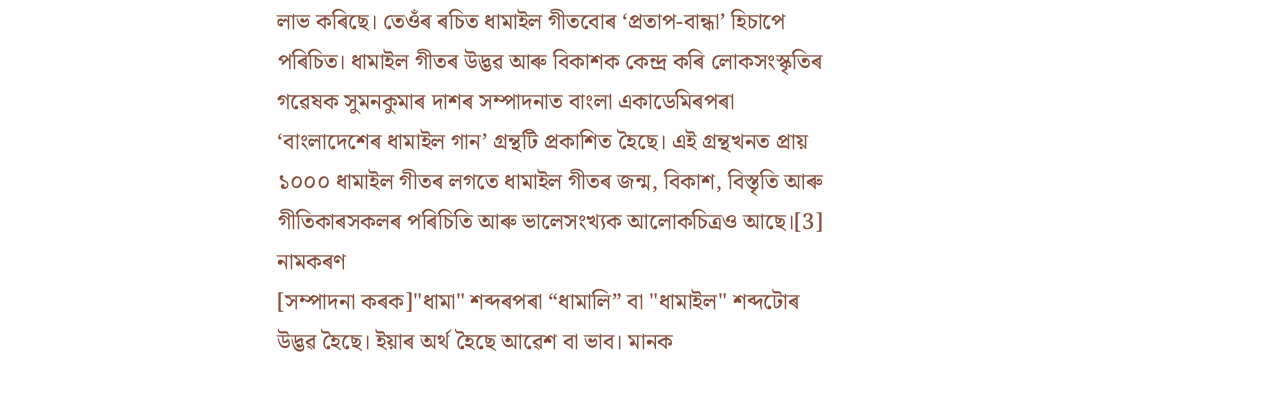লাভ কৰিছে। তেওঁৰ ৰচিত ধামাইল গীতবোৰ ‘প্ৰতাপ-বান্ধা’ হিচাপে পৰিচিত। ধামাইল গীতৰ উদ্ভৱ আৰু বিকাশক কেন্দ্ৰ কৰি লোকসংস্কৃতিৰ গৱেষক সুমনকুমাৰ দাশৰ সম্পাদনাত বাংলা একাডেমিৰপৰা ‘বাংলাদেশেৰ ধামাইল গান’ গ্ৰন্থটি প্ৰকাশিত হৈছে। এই গ্ৰন্থখনত প্ৰায় ১০০০ ধামাইল গীতৰ লগতে ধামাইল গীতৰ জন্ম, বিকাশ, বিস্তৃতি আৰু গীতিকাৰসকলৰ পৰিচিতি আৰু ভালেসংখ্যক আলোকচিত্ৰও আছে।[3]
নামকৰণ
[সম্পাদনা কৰক]"ধামা" শব্দৰপৰা “ধামালি” বা "ধামাইল" শব্দটোৰ উদ্ভৱ হৈছে। ইয়াৰ অৰ্থ হৈছে আৱেশ বা ভাব। মানক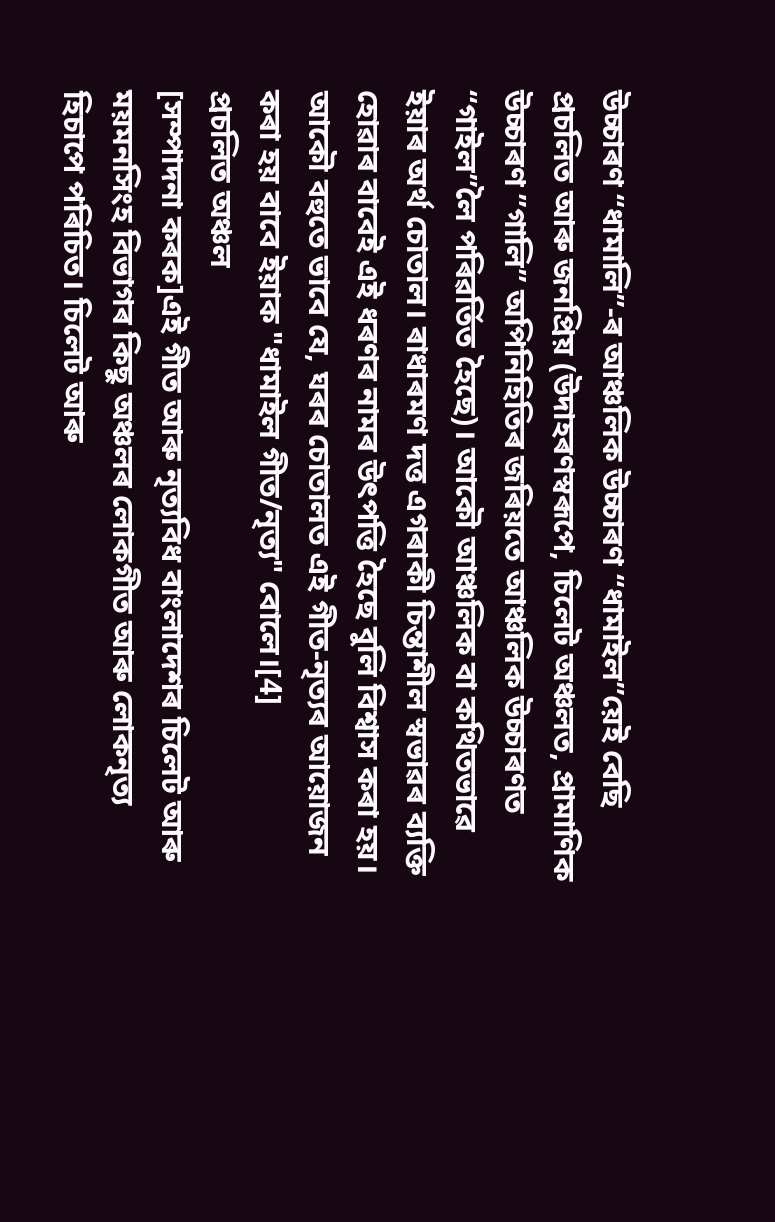উচ্চাৰণ “ধামালি”-ৰ আঞ্চলিক উচ্চাৰণ “ধামাইল”য়েই বেছি প্ৰচলিত আৰু জনপ্ৰিয় (উদাহৰণস্বৰূপে, চিলেট অঞ্চলত, প্ৰামাণিক উচ্চাৰণ ”গালি” অপিনিহিতিৰ জৰিয়তে আঞ্চলিক উচ্চাৰণত “গাইল”লৈ পৰিৱৰ্তিত হৈছে)। আকৌ আঞ্চলিক বা কথিতভাৱে ইয়াৰ অৰ্থ চোতাল। ৰাধাৰমণ দত্ত এগৰাকী চিন্তাশীল স্বভাৱৰ ব্যক্তি হোৱাৰ বাবেই এই ধৰণৰ নামৰ উৎপত্তি হৈছে বুলি বিশ্বাস কৰা হয়। আকৌ বহুতে ভাবে যে, ঘৰৰ চোতালত এই গীত-নৃত্যৰ আয়োজন কৰা হয় বাবে ইয়াক "ধামাইল গীত/নৃত্য" বোলে।[4]
প্ৰচলিত অঞ্চল
[সম্পাদনা কৰক]এই গীত আৰু নৃত্যবিধ বাংলাদেশৰ চিলেট আৰু ময়মনসিংহ বিভাগৰ কিছু অঞ্চলৰ লোকগীত আৰু লোকনৃত্য হিচাপে পৰিচিত। চিলেট আৰু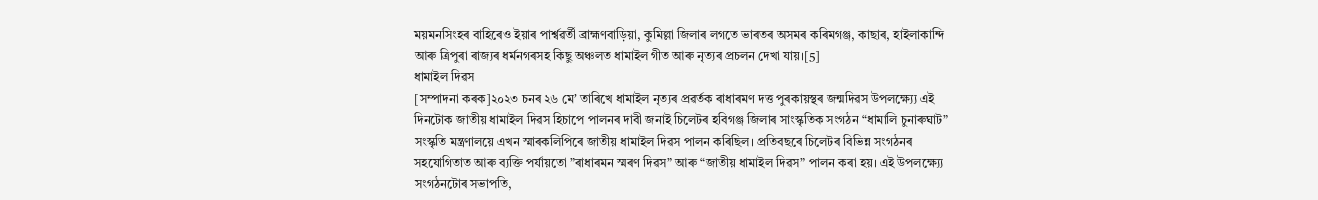ময়মনসিংহৰ বাহিৰেও ইয়াৰ পাৰ্শ্বৱৰ্তী ব্ৰাহ্মণবাড়িয়া, কুমিল্লা জিলাৰ লগতে ভাৰতৰ অসমৰ কৰিমগঞ্জ, কাছাৰ, হাইলাকান্দি আৰু ত্ৰিপুৰা ৰাজ্যৰ ধৰ্মনগৰসহ কিছু অঞ্চলত ধামাইল গীত আৰু নৃত্যৰ প্ৰচলন দেখা যায়।[5]
ধামাইল দিৱস
[সম্পাদনা কৰক]২০২৩ চনৰ ২৬ মেʼ তাৰিখে ধামাইল নৃত্যৰ প্ৰৱৰ্তক ৰাধাৰমণ দত্ত পুৰকায়স্থৰ জন্মদিৱস উপলক্ষ্য্যে এই দিনটোক জাতীয় ধামাইল দিৱস হিচাপে পালনৰ দাবী জনাই চিলেটৰ হবিগঞ্জ জিলাৰ সাংস্কৃতিক সংগঠন “ধামালি চুনাৰুঘাট” সংস্কৃতি মন্ত্ৰণালয়ে এখন স্মাৰকলিপিৰে জাতীয় ধামাইল দিৱস পালন কৰিছিল। প্ৰতিবছৰে চিলেটৰ বিভিন্ন সংগঠনৰ সহযোগিতাত আৰু ব্যক্তি পৰ্যায়তো ”ৰাধাৰমন স্মৰণ দিৱস” আৰু “জাতীয় ধামাইল দিৱস” পালন কৰা হয়। এই উপলক্ষ্য্যে সংগঠনটোৰ সভাপতি,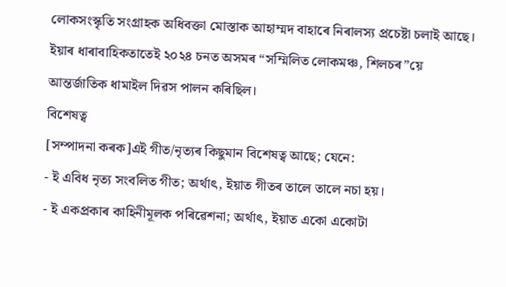লোকসংস্কৃতি সংগ্ৰাহক অধিবক্তা মোস্তাক আহাম্মদ বাহাৰে নিৰালস্য প্ৰচেষ্টা চলাই আছে। ইয়াৰ ধাৰাবাহিকতাতেই ২০২৪ চনত অসমৰ “সম্মিলিত লোকমঞ্চ, শিলচৰ”য়ে আন্তৰ্জাতিক ধামাইল দিৱস পালন কৰিছিল।
বিশেষত্ব
[সম্পাদনা কৰক]এই গীত/নৃত্যৰ কিছুমান বিশেষত্ব আছে; যেনে:
- ই এবিধ নৃত্য সংবলিত গীত; অৰ্থাৎ, ইয়াত গীতৰ তালে তালে নচা হয়।
- ই একপ্ৰকাৰ কাহিনীমূলক পৰিৱেশনা; অৰ্থাৎ, ইয়াত একো একোটা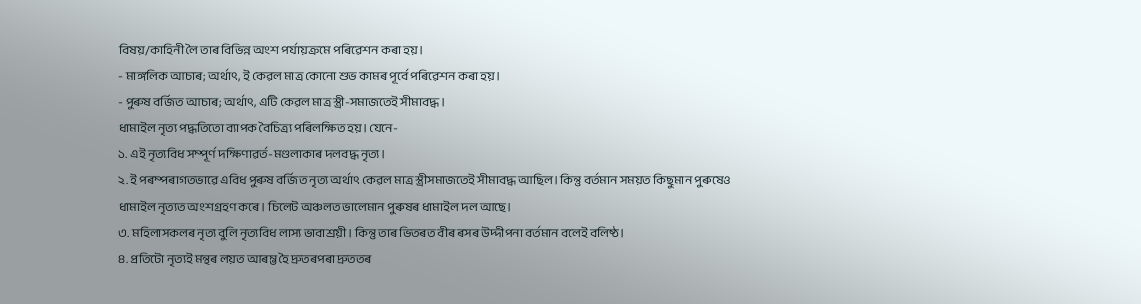বিষয়/কাহিনী লৈ তাৰ বিভিন্ন অংশ পৰ্যায়ক্ৰমে পৰিৱেশন কৰা হয়।
- মাঙ্গলিক আচাৰ; অৰ্থাৎ, ই কেৱল মাত্ৰ কোনো শুভ কামৰ পূৰ্বে পৰিৱেশন কৰা হয়।
- পুৰুষ বৰ্জিত আচাৰ; অৰ্থাৎ, এটি কেৱল মাত্ৰ স্ত্ৰী-সমাজতেই সীমাবদ্ধ।
ধামাইল নৃত্য পদ্ধতিতো ব্যাপক বৈচিত্ৰ্য পৰিলক্ষিত হয়। যেনে-
১. এই নৃত্যবিধ সম্পূৰ্ণ দক্ষিণাৱৰ্ত-মণ্ডলাকাৰ দলবদ্ধ নৃত্য।
২. ই পৰম্পৰাগতভাৱে এবিধ পুৰুষ বৰ্জিত নৃত্য অৰ্থাৎ কেৱল মাত্ৰ স্ত্ৰীসমাজতেই সীমাবদ্ধ আছিল। কিন্তু বৰ্তমান সময়ত কিছুমান পুৰুষেও ধামাইল নৃত্যত অংশগ্ৰহণ কৰে। চিলেট অঞ্চলত ভালেমান পুৰুষৰ ধামাইল দল আছে।
৩. মহিলাসকলৰ নৃত্য বুলি নৃত্যবিধ লাস্য ভাবাশ্ৰয়ী। কিন্তু তাৰ ভিতৰত বীৰ ৰসৰ উদ্দীপনা বৰ্তমান বলেই বলিষ্ঠ।
৪. প্ৰতিটো নৃত্যই মন্থৰ লয়ত আৰম্ভ হৈ দ্ৰুতৰপৰা দ্ৰুততৰ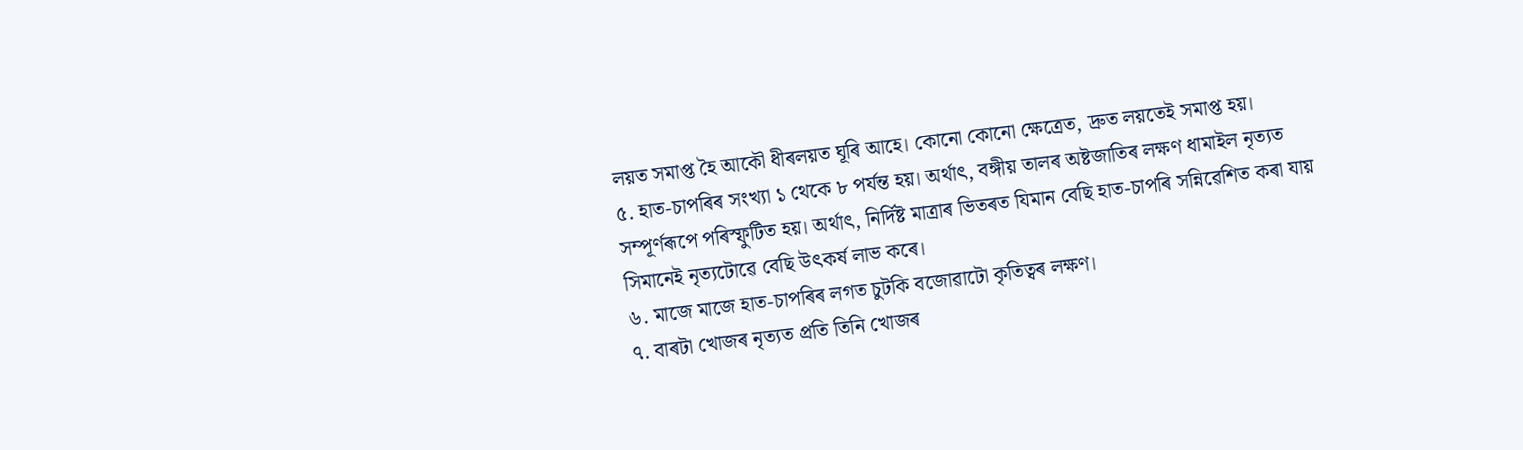লয়ত সমাপ্ত হৈ আকৌ ধীৰলয়ত ঘূৰি আহে। কোনো কোনো ক্ষেত্ৰেত, দ্ৰুত লয়তেই সমাপ্ত হয়।
৫. হাত-চাপৰিৰ সংখ্যা ১ থেকে ৮ পৰ্যন্ত হয়। অৰ্থাৎ, বঙ্গীয় তালৰ অষ্টজাতিৰ লক্ষণ ধামাইল নৃত্যত সম্পূৰ্ণৰূপে পৰিস্ফুটিত হয়। অৰ্থাৎ, নিৰ্দিষ্ট মাত্ৰাৰ ভিতৰত যিমান বেছি হাত-চাপৰি সন্নিৱেশিত কৰা যায় সিমানেই নৃত্যটোৱে বেছি উৎকৰ্ষ লাভ কৰে।
৬. মাজে মাজে হাত-চাপৰিৰ লগত চুটকি বজোৱাটো কৃতিত্বৰ লক্ষণ।
৭. বাৰটা খোজৰ নৃত্যত প্ৰতি তিনি খোজৰ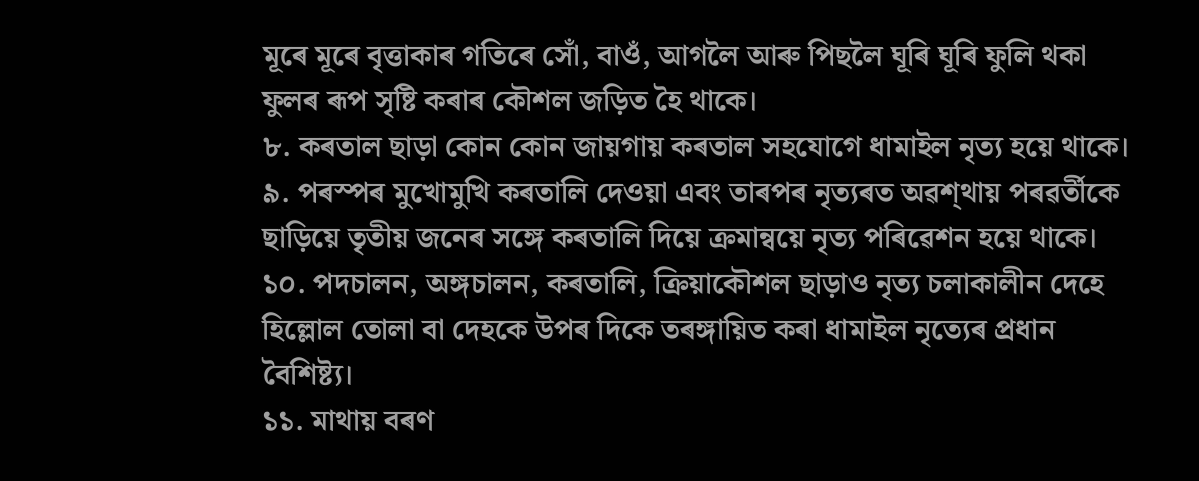মূৰে মূৰে বৃত্তাকাৰ গতিৰে সোঁ, বাওঁ, আগলৈ আৰু পিছলৈ ঘূৰি ঘূৰি ফুলি থকা ফুলৰ ৰূপ সৃষ্টি কৰাৰ কৌশল জড়িত হৈ থাকে।
৮. কৰতাল ছাড়া কোন কোন জায়গায় কৰতাল সহযোগে ধামাইল নৃত্য হয়ে থাকে।
৯. পৰস্পৰ মুখোমুখি কৰতালি দেওয়া এবং তাৰপৰ নৃত্যৰত অৱশ্থায় পৰৱৰ্তীকে ছাড়িয়ে তৃতীয় জনেৰ সঙ্গে কৰতালি দিয়ে ক্ৰমান্বয়ে নৃত্য পৰিৱেশন হয়ে থাকে।
১০. পদচালন, অঙ্গচালন, কৰতালি, ক্ৰিয়াকৌশল ছাড়াও নৃত্য চলাকালীন দেহে হিল্লোল তোলা বা দেহকে উপৰ দিকে তৰঙ্গায়িত কৰা ধামাইল নৃত্যেৰ প্ৰধান বৈশিষ্ট্য।
১১. মাথায় বৰণ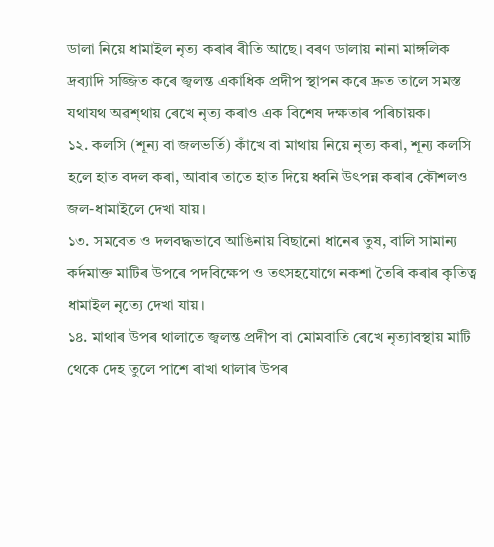ডালা নিয়ে ধামাইল নৃত্য কৰাৰ ৰীতি আছে। বৰণ ডালায় নানা মাঙ্গলিক দ্ৰব্যাদি সজ্জিত কৰে জ্বলন্ত একাধিক প্ৰদীপ স্থাপন কৰে দ্ৰুত তালে সমস্ত যথাযথ অৱশ্থায় ৰেখে নৃত্য কৰাও এক বিশেষ দক্ষতাৰ পৰিচায়ক।
১২. কলসি (শূন্য বা জলভৰ্তি) কাঁখে বা মাথায় নিয়ে নৃত্য কৰা, শূন্য কলসি হলে হাত বদল কৰা, আবাৰ তাতে হাত দিয়ে ধ্বনি উৎপন্ন কৰাৰ কৌশলও জল-ধামাইলে দেখা যায়।
১৩. সমবেত ও দলবদ্ধভাবে আঙিনায় বিছানো ধানেৰ তুষ, বালি সামান্য কৰ্দমাক্ত মাটিৰ উপৰে পদবিক্ষেপ ও তৎসহযোগে নকশা তৈৰি কৰাৰ কৃতিত্ব ধামাইল নৃত্যে দেখা যায়।
১৪. মাথাৰ উপৰ থালাতে জ্বলন্ত প্ৰদীপ বা মোমবাতি ৰেখে নৃত্যাবস্থায় মাটি থেকে দেহ তুলে পাশে ৰাখা থালাৰ উপৰ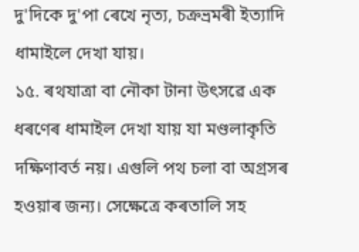দু'দিকে দু'পা ৰেখে নৃত্য, চক্ৰভ্ৰমৰী ইত্যাদি ধামাইলে দেখা যায়।
১৫. ৰথযাত্ৰা বা নৌকা টানা উৎসৱে এক ধৰণেৰ ধামাইল দেখা যায় যা মণ্ডলাকৃতি দক্ষিণাবৰ্ত নয়। এগুলি পথ চলা বা অগ্ৰসৰ হওয়াৰ জন্য। সেক্ষেত্ৰে কৰতালি সহ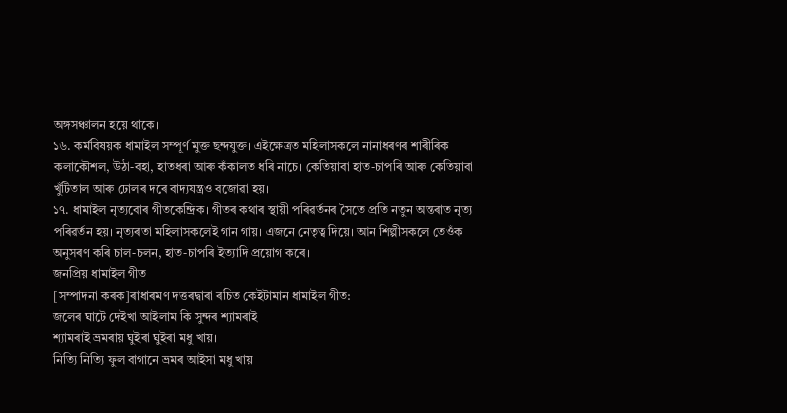অঙ্গসঞ্চালন হয়ে থাকে।
১৬. কৰ্মবিষয়ক ধামাইল সম্পূৰ্ণ মুক্ত ছন্দযুক্ত। এইক্ষেত্ৰত মহিলাসকলে নানাধৰণৰ শাৰীৰিক কলাকৌশল, উঠা-বহা, হাতধৰা আৰু কঁকালত ধৰি নাচে। কেতিয়াবা হাত-চাপৰি আৰু কেতিয়াবা খুঁটিতাল আৰু ঢোলৰ দৰে বাদ্যযন্ত্ৰও বজোৱা হয়।
১৭. ধামাইল নৃত্যবোৰ গীতকেন্দ্ৰিক। গীতৰ কথাৰ স্থায়ী পৰিৱৰ্তনৰ সৈতে প্ৰতি নতুন অন্তৰাত নৃত্য পৰিৱৰ্তন হয়। নৃত্যৰতা মহিলাসকলেই গান গায়। এজনে নেতৃত্ব দিয়ে। আন শিল্পীসকলে তেওঁক অনুসৰণ কৰি চাল-চলন, হাত-চাপৰি ইত্যাদি প্ৰয়োগ কৰে।
জনপ্ৰিয় ধামাইল গীত
[সম্পাদনা কৰক]ৰাধাৰমণ দত্তৰদ্বাৰা ৰচিত কেইটামান ধামাইল গীত:
জলেৰ ঘাটে দেইখা আইলাম কি সুন্দৰ শ্যামৰাই
শ্যামৰাই ভ্ৰমৰায় ঘুইৰা ঘুইৰা মধু খায়।
নিত্যি নিত্যি ফুল বাগানে ভ্ৰমৰ আইসা মধু খায়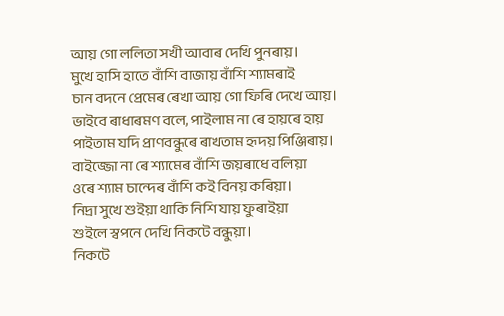আয় গো ললিতা সখী আবাৰ দেখি পুনৰায়।
মুখে হাসি হাতে বাঁশি বাজায় বাঁশি শ্যামৰাই
চান বদনে প্ৰেমেৰ ৰেখা আয় গো ফিৰি দেখে আয়।
ভাইবে ৰাধাৰমণ বলে, পাইলাম না ৰে হায়ৰে হায়
পাইতাম যদি প্ৰাণবন্ধুৰে ৰাখতাম হৃদয় পিঞ্জিৰায়।
বাইজ্জো না ৰে শ্যামেৰ বাঁশি জয়ৰাধে বলিয়া
ওৰে শ্যাম চান্দেৰ বাঁশি কই বিনয় কৰিয়া।
নিদ্ৰা সুখে শুইয়া থাকি নিশি যায় ফুৰাইয়া
শুইলে স্বপনে দেখি নিকটে বন্ধুয়া।
নিকটে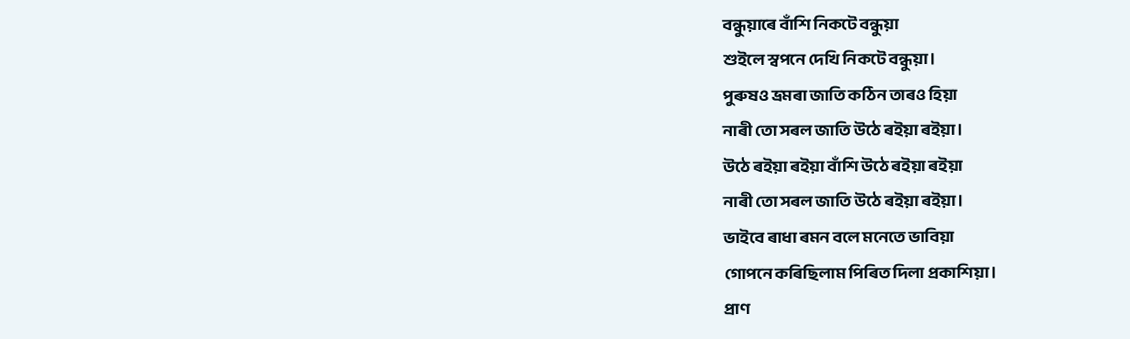বন্ধুয়াৰে বাঁশি নিকটে বন্ধুয়া
শুইলে স্বপনে দেখি নিকটে বন্ধুয়া।
পুৰুষও ভ্ৰমৰা জাতি কঠিন তাৰও হিয়া
নাৰী তো সৰল জাতি উঠে ৰইয়া ৰইয়া।
উঠে ৰইয়া ৰইয়া বাঁশি উঠে ৰইয়া ৰইয়া
নাৰী তো সৰল জাতি উঠে ৰইয়া ৰইয়া।
ভাইবে ৰাধা ৰমন বলে মনেতে ভাবিয়া
গোপনে কৰিছিলাম পিৰিত দিলা প্ৰকাশিয়া।
প্ৰাণ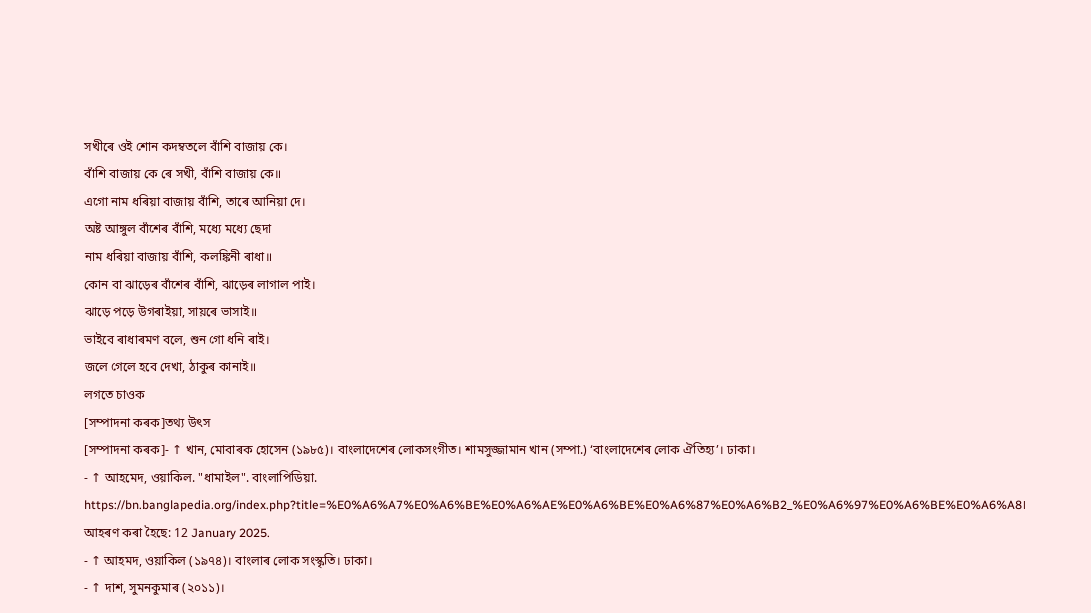সখীৰে ওই শোন কদম্বতলে বাঁশি বাজায় কে।
বাঁশি বাজায় কে ৰে সখী, বাঁশি বাজায় কে॥
এগো নাম ধৰিয়া বাজায় বাঁশি, তাৰে আনিয়া দে।
অষ্ট আঙ্গুল বাঁশেৰ বাঁশি, মধ্যে মধ্যে ছেদা
নাম ধৰিয়া বাজায় বাঁশি, কলঙ্কিনী ৰাধা॥
কোন বা ঝাড়েৰ বাঁশেৰ বাঁশি, ঝাড়েৰ লাগাল পাই।
ঝাড়ে পড়ে উগৰাইয়া, সায়ৰে ভাসাই॥
ভাইবে ৰাধাৰমণ বলে, শুন গো ধনি ৰাই।
জলে গেলে হবে দেখা, ঠাকুৰ কানাই॥
লগতে চাওক
[সম্পাদনা কৰক]তথ্য উৎস
[সম্পাদনা কৰক]- ↑ খান, মোবাৰক হোসেন (১৯৮৫)। বাংলাদেশেৰ লোকসংগীত। শামসুজ্জামান খান (সম্পা.) ‘বাংলাদেশেৰ লোক ঐতিহ্য’। ঢাকা।
- ↑ আহমেদ, ওয়াকিল. "ধামাইল". বাংলাপিডিয়া. https://bn.banglapedia.org/index.php?title=%E0%A6%A7%E0%A6%BE%E0%A6%AE%E0%A6%BE%E0%A6%87%E0%A6%B2_%E0%A6%97%E0%A6%BE%E0%A6%A8। আহৰণ কৰা হৈছে: 12 January 2025.
- ↑ আহমদ, ওয়াকিল (১৯৭৪)। বাংলাৰ লোক সংস্কৃতি। ঢাকা।
- ↑ দাশ, সুমনকুমাৰ (২০১১)।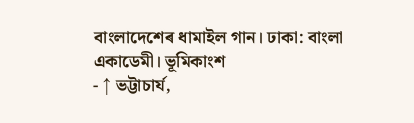বাংলাদেশেৰ ধামাইল গান। ঢাকা: বাংলা একাডেমী। ভূমিকাংশ
- ↑ ভট্টাচাৰ্য,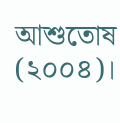আশুতোষ (২০০৪)।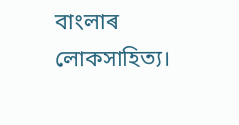বাংলাৰ লোকসাহিত্য।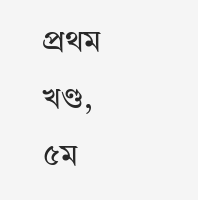প্ৰথম খণ্ড, ৫ম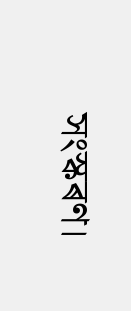সংস্কৰণ।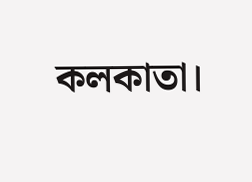কলকাতা।